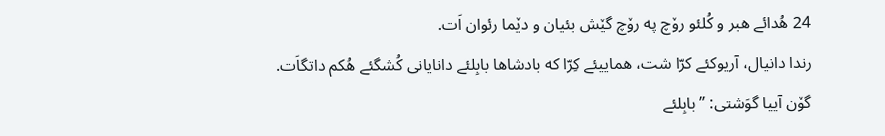24 هُدائے هبر و کُلئو رۆچ په رۆچ گێش بئیان و دێما رئوان اَت.
رندا دانیال، آریوکئے کرّا شت، هماییئے کِرّا که بادشاها بابِلئے دانایانی کُشگئے هُکم داتگاَت. گۆن آییا گوَشتی: ”بابِلئے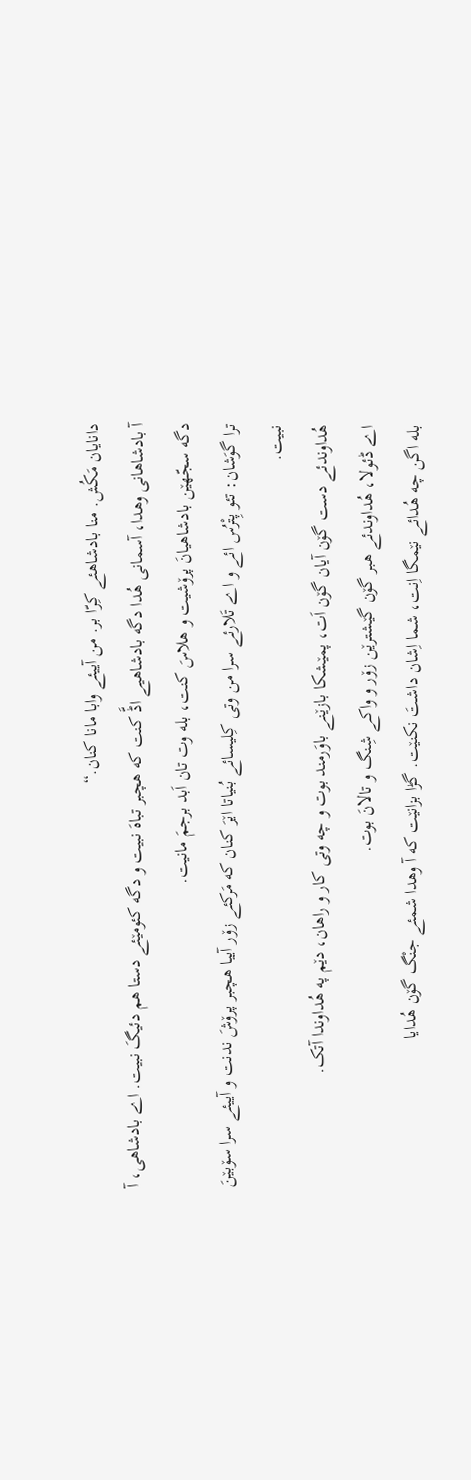دانایان مَکُش. منا بادشاهئے کِرّا بر. من آییئے وابا مانا کنان.“
آ بادشاهانی وهدا، آسمانی هُدا دگه بادشاهیے اڈَّ کنت که هچبر تباهَ نبیت و دگه کئومێئے دستا هم دئیگَ نبیت. اے بادشاهی، آ دگه سجّهێن بادشاهیانَ پرۆشیت و هلاسَ کنت، بله وت تان اَبد برجمَ مانیت.
ترا گوَشان: تئو پِتْرُس ائے و اے تَلارئے سرا من وتی کِلیسائے بُنیاتا اێرَ کنان که مَرکئے زۆر آییا هچبر پرۆشَ ندنت و آییئے سرا سۆبێنَ نبیت.
هُداوندئے دست گۆن آیان گۆن اَت، پمێشکا بازێنے باوَرمند بوت و چه وتی کار و راهان، دێم په هُداوندا آتک.
اے ڈئولا، هُداوندئے هبر گۆن گێشترێن زۆر و واکے شِنگ و تالانَ بوت.
بله اگن چه هُدائے نێمگا اِنت، شما اِشان داشتَ نکنێت. گڑا بزانێت که آ وهدا شمئے جنْگ گۆن هُدایا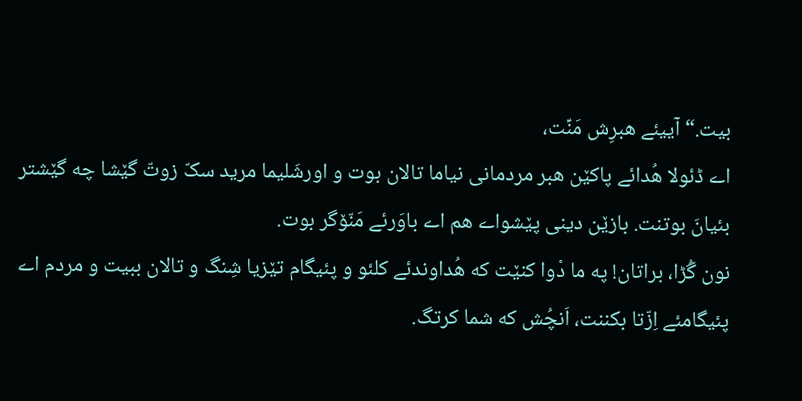بیت.“ آییئے هبرِش مَنِّت،
اے ڈئولا هُدائے پاکێن هبر مردمانی نیاما تالان بوت و اورشَلیما مرید سکّ زوتّ گێشا چه گێشتر بئیانَ بوتنت. بازێن دینی پێشواے هم اے باوَرئے مَنّۆگر بوت.
نون گُڑا، براتان! په ما دْوا کنێت که هُداوندئے کلئو و پئیگام تێزیا شِنگ و تالان ببیت و مردم اے پئیگامئے اِزّتا بکننت، اَنچُش که شما کرتگ.